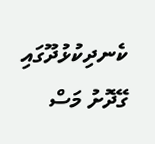ކެނދިކުޅުދޫގައި ގޭދޮށު މަސް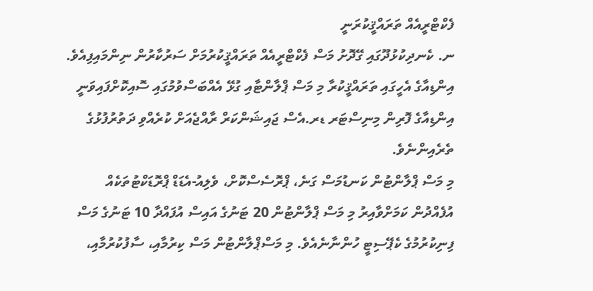ފެކްޓްރީއެއް ތަރައްޤީކުރަނީ
ނ. ކެނދިކުޅުދޫގައި ގޭދޮށު މަސް ފެކްޓްރީއެއް ތަރައްޤީކުރުމަށް ސަރުކާރުން ނިންމައިފިއެވެ.
އިންޑިއާގެ އެހީގައި ތަރައްޤީކުރާ މި މަސް ޕްލާންޓާއި ގުޅޭ އެއްބަސްވުމުގައި ސޮއިކޮށްފައިވަނީ އިންޑިއާގެ ފޮރިން މިނިސްޓަރ ޑރ.އެސް ޖައިޝަންކަރް ރާއްޖެއަށް ކުރެއްވި ދަތުރުފުޅުގެ ތެރެއިންނެވެ.
މި މަސް ޕްލާންޓުން ކަނޑުމަސް ގަނެ، ޕްރޮސެސްކޮށް، ވެލިއު-އެޑަޑް ޕްރޮޑަކްޓުތަކެއް އުފެއްދުން ކަމަށްވާއިރު މި މަސް ޕްލާންޓުން 20 ޓަނުގެ އައިސް އުފައްދާ 10 ޓަނުގެ މަސް ފިނިކުރުމުގެ ކެޕޭސިޓީ ހުންނާނެއެވެ. މި މަސްޕްލާންޓުން މަސް ކިރުމާއި، ސާފުކުރުމާއި،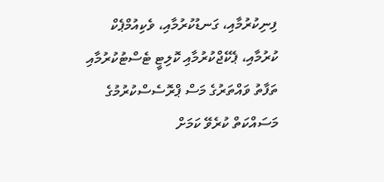ފިނިކުރުމާއި، ގަނޑުކުރުމާއި، ވެކިއުމްޕެކް ކުރުމާއި، ޕެކޭޖްކުރުމާއި ކޮލިޓީ ޓެސްޓުކުރުމާއި ތަފާތު ވައްތަރުގެ މަސް ޕްރޮސެސްކުރުމުގެ މަސައްކަތް ކުރެވޭ ކަމަށް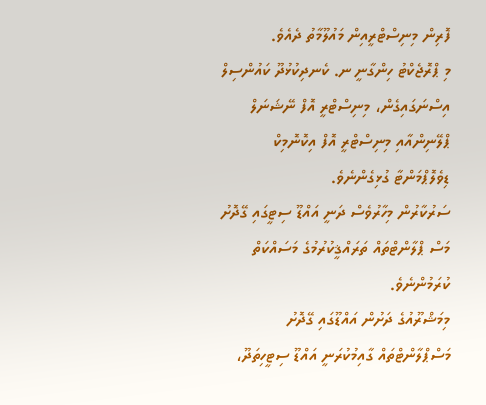ފޮރިން މިނިސްޓްރީއިން މައުލޫމާތު ދެއެވެ.
މި ޕްރޮޖެކްޓު ހިންގާނީ ނ. ކެނދިކުޅުދޫ ކައުންސިލް އިސްނަގައިގެން، މިނިސްޓްރީ އޮފް ނޭޝަނަލް ޕްލޭނިންއާއި މިނިސްޓްރީ އޮފް އިކޮނޮމިކް ޑިވެލޮޕްމަންޓާ ގުޅިގެންނެވެ.
ސަރުކާރުން މިހާރުވެސް ދަނީ އައްޑޫ ސިޓީގައި ގޭދޮށު މަސް ޕްލާންޓްތައް ތަރައްޤީކުރުމުގެ މަސައްކަތް ކުރަމުންނެވެ.
މިމަޝްރޫއުގެ ދަށުން އައްޑޫގައި ގޭދޮށު މަސްޕްލާންޓްތައް ގާއިމުކުރަނީ އައްޑޫ ސިޓީހިތަދޫ،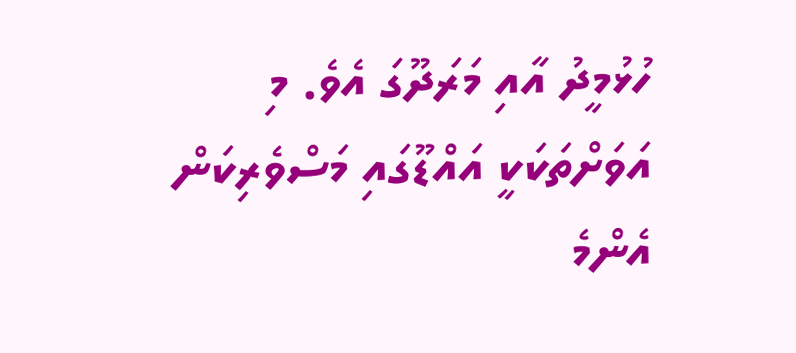ހުޅުމީދު އާއި މަރަދޫގަ އެވެ. މި އަވަށްތަކަކީ އައްޑޫގައި މަސްވެރިކަން އެންމެ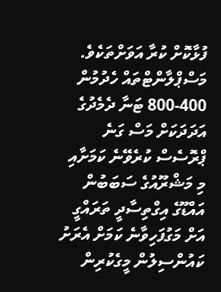ފުޅާކޮށް ކުރާ އަވަށްތަކެވެ.
މަސްޕްލާންޓްތައް ހެދުމުން 400-800 ޓަނާ ދެމެދުގެ އަދަދަކަށް މަސް ގަނެ ޕްރޮސެސް ކުރެވޭނެ ކަމަށާއި މި މަޝްރޫއުގެ ސަބަބުން އައްޑޫގެ އިގްތިސާދީ ތަރައްގީ އަށް މަގުފަހިވާނެ ކަމަށް އެރަށު ކައުންސިލުން މީގެކުރިން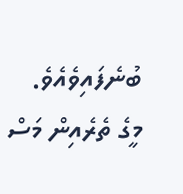ބުނެފައިވެއެވެ.
މީގެ ތެރެއިން މަސް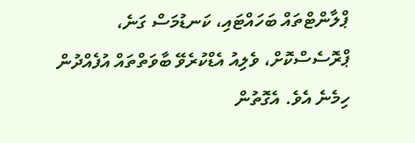ޕްލާންޓްތައް ބަހައްޓައި، ކަނޑުމަސް ގަނެ، ޕްރޮސެސްކޮށް، ވެލިއު އެޑްކުރެވޭ ބާވަތްތައް އުފެއްދުން ހިމެނެ އެވެ. އެގޮތުން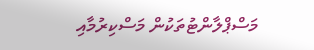މަސްޕްލާންޓުތަކުން މަސްކިރުމާއި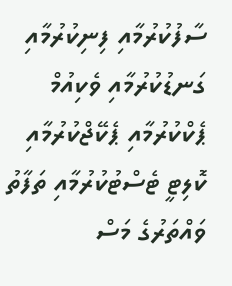ސާފުކުރުމާއި ފިނިކުރުމާއި ގަނޑުކުރުމާއި ވެކިއުމް ޕެކްކުރުމާއި ޕެކޭޖްކުރުމާއި ކޮލިޓީ ޓެސްޓުކުރުމާއި ތަފާތު ވައްތަރުގެ މަސް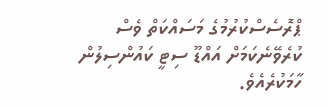ޕްރޮސެސްކުރުމުގެ މަސައްކަތް ވެސް ކުރެވޭނެކަމަށް އައްޑޫ ސިޓީ ކައުންސިލުން ހާމަކުރެއެވެ.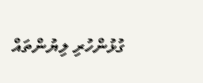ގުޅުންހުރި ލިޔުންތައް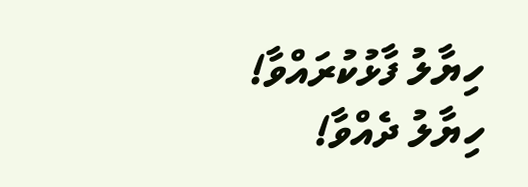ހިޔާލު ފާޅުކުރައްވާ!
ހިޔާލު ދެއްވާ!